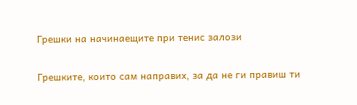Грешки на начинаещите при тенис залози

Грешките, които сам направих, за да не ги правиш ти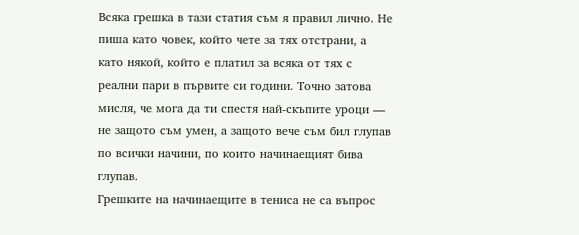Всяка грешка в тази статия съм я правил лично. Не пиша като човек, който чете за тях отстрани, а като някой, който е платил за всяка от тях с реални пари в първите си години. Точно затова мисля, че мога да ти спестя най-скъпите уроци — не защото съм умен, а защото вече съм бил глупав по всички начини, по които начинаещият бива глупав.
Грешките на начинаещите в тениса не са въпрос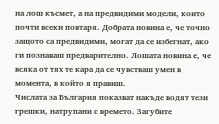на лош късмет, а на предвидими модели, които почти всеки повтаря. Добрата новина е, че точно защото са предвидими, могат да се избегнат, ако ги познаваш предварително. Лошата новина е, че всяка от тях те кара да се чувстваш умен в момента, в който я правиш.
Числата за България показват накъде водят тези грешки, натрупани с времето. Загубите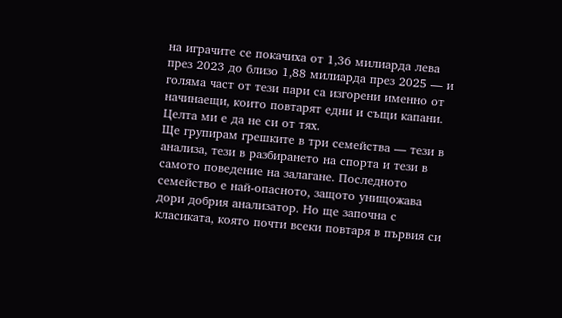на играчите се покачиха от 1,36 милиарда лева през 2023 до близо 1,88 милиарда през 2025 — и голяма част от тези пари са изгорени именно от начинаещи, които повтарят едни и същи капани. Целта ми е да не си от тях.
Ще групирам грешките в три семейства — тези в анализа, тези в разбирането на спорта и тези в самото поведение на залагане. Последното семейство е най-опасното, защото унищожава дори добрия анализатор. Но ще започна с класиката, която почти всеки повтаря в първия си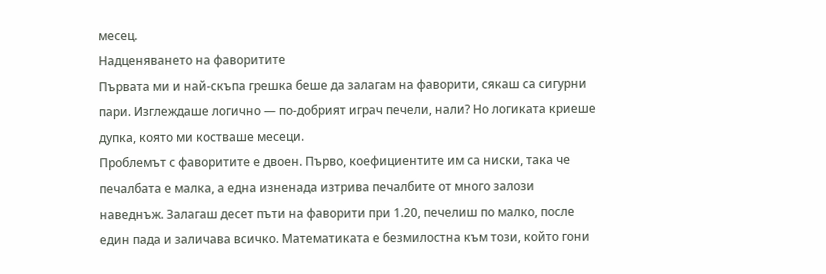месец.
Надценяването на фаворитите
Първата ми и най-скъпа грешка беше да залагам на фаворити, сякаш са сигурни пари. Изглеждаше логично — по-добрият играч печели, нали? Но логиката криеше дупка, която ми костваше месеци.
Проблемът с фаворитите е двоен. Първо, коефициентите им са ниски, така че печалбата е малка, а една изненада изтрива печалбите от много залози наведнъж. Залагаш десет пъти на фаворити при 1.20, печелиш по малко, после един пада и заличава всичко. Математиката е безмилостна към този, който гони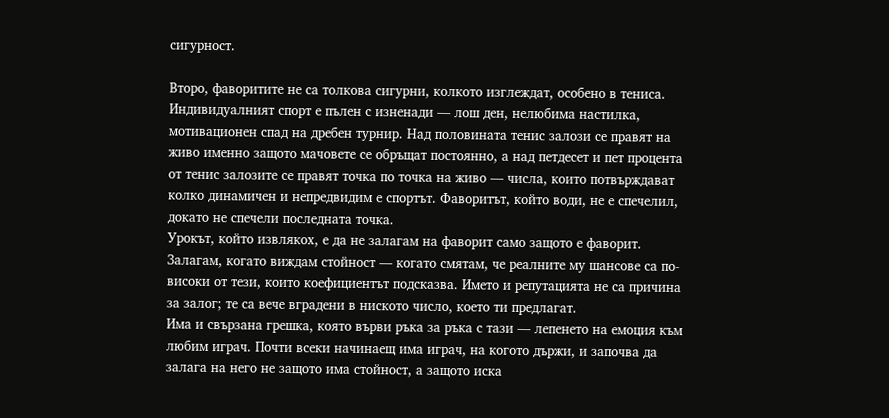сигурност.

Второ, фаворитите не са толкова сигурни, колкото изглеждат, особено в тениса. Индивидуалният спорт е пълен с изненади — лош ден, нелюбима настилка, мотивационен спад на дребен турнир. Над половината тенис залози се правят на живо именно защото мачовете се обръщат постоянно, а над петдесет и пет процента от тенис залозите се правят точка по точка на живо — числа, които потвърждават колко динамичен и непредвидим е спортът. Фаворитът, който води, не е спечелил, докато не спечели последната точка.
Урокът, който извлякох, е да не залагам на фаворит само защото е фаворит. Залагам, когато виждам стойност — когато смятам, че реалните му шансове са по-високи от тези, които коефициентът подсказва. Името и репутацията не са причина за залог; те са вече вградени в ниското число, което ти предлагат.
Има и свързана грешка, която върви ръка за ръка с тази — лепенето на емоция към любим играч. Почти всеки начинаещ има играч, на когото държи, и започва да залага на него не защото има стойност, а защото иска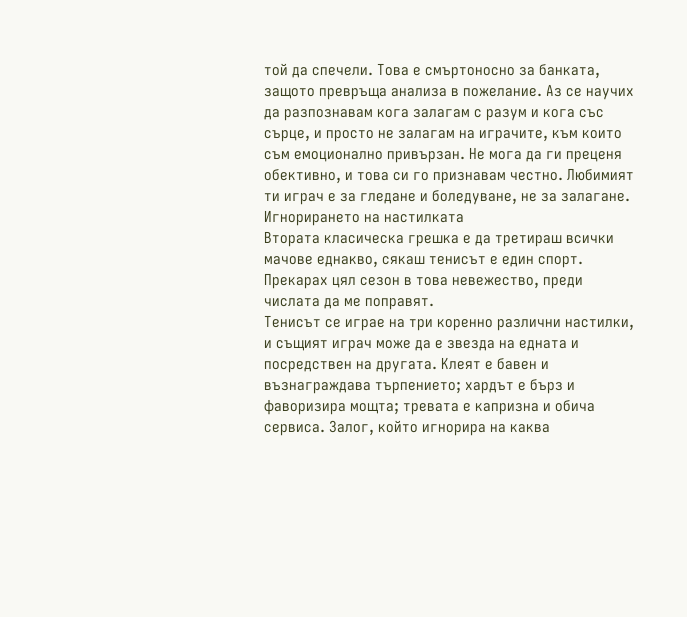той да спечели. Това е смъртоносно за банката, защото превръща анализа в пожелание. Аз се научих да разпознавам кога залагам с разум и кога със сърце, и просто не залагам на играчите, към които съм емоционално привързан. Не мога да ги преценя обективно, и това си го признавам честно. Любимият ти играч е за гледане и боледуване, не за залагане.
Игнорирането на настилката
Втората класическа грешка е да третираш всички мачове еднакво, сякаш тенисът е един спорт. Прекарах цял сезон в това невежество, преди числата да ме поправят.
Тенисът се играе на три коренно различни настилки, и същият играч може да е звезда на едната и посредствен на другата. Клеят е бавен и възнаграждава търпението; хардът е бърз и фаворизира мощта; тревата е капризна и обича сервиса. Залог, който игнорира на каква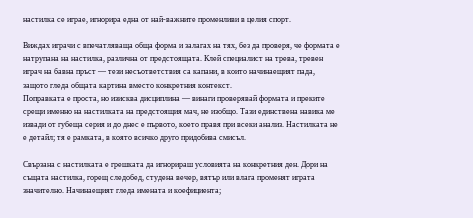настилка се играе, игнорира една от най-важните променливи в целия спорт.

Виждах играчи с впечатляваща обща форма и залагах на тях, без да проверя, че формата е натрупана на настилка, различна от предстоящата. Клей специалист на трева, тревен играч на бавна пръст — тези несъответствия са капани, в които начинаещият пада, защото гледа общата картина вместо конкретния контекст.
Поправката е проста, но изисква дисциплина — винаги проверявай формата и преките срещи именно на настилката на предстоящия мач, не изобщо. Тази единствена навика ме извади от губеща серия и до днес е първото, което правя при всеки анализ. Настилката не е детайл; тя е рамката, в която всичко друго придобива смисъл.

Свързана с настилката е грешката да игнорираш условията на конкретния ден. Дори на същата настилка, горещ следобед, студена вечер, вятър или влага променят играта значително. Начинаещият гледа имената и коефициента;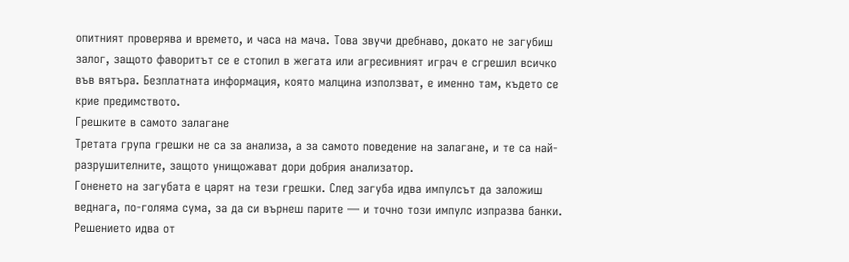опитният проверява и времето, и часа на мача. Това звучи дребнаво, докато не загубиш залог, защото фаворитът се е стопил в жегата или агресивният играч е сгрешил всичко във вятъра. Безплатната информация, която малцина използват, е именно там, където се крие предимството.
Грешките в самото залагане
Третата група грешки не са за анализа, а за самото поведение на залагане, и те са най-разрушителните, защото унищожават дори добрия анализатор.
Гоненето на загубата е царят на тези грешки. След загуба идва импулсът да заложиш веднага, по-голяма сума, за да си върнеш парите — и точно този импулс изпразва банки. Решението идва от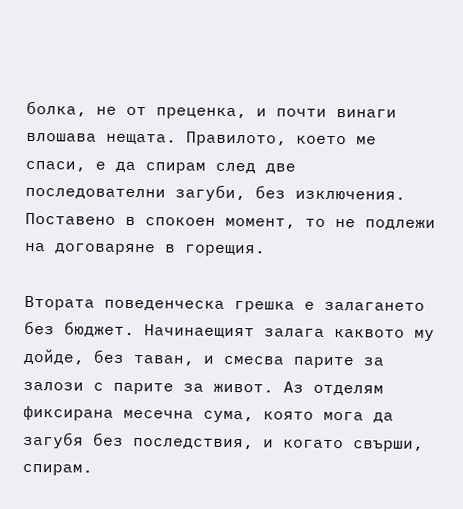болка, не от преценка, и почти винаги влошава нещата. Правилото, което ме спаси, е да спирам след две последователни загуби, без изключения. Поставено в спокоен момент, то не подлежи на договаряне в горещия.

Втората поведенческа грешка е залагането без бюджет. Начинаещият залага каквото му дойде, без таван, и смесва парите за залози с парите за живот. Аз отделям фиксирана месечна сума, която мога да загубя без последствия, и когато свърши, спирам.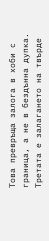Това превръща залога в хоби с граница, а не в бездънна дупка.
Третата е залагането на твърде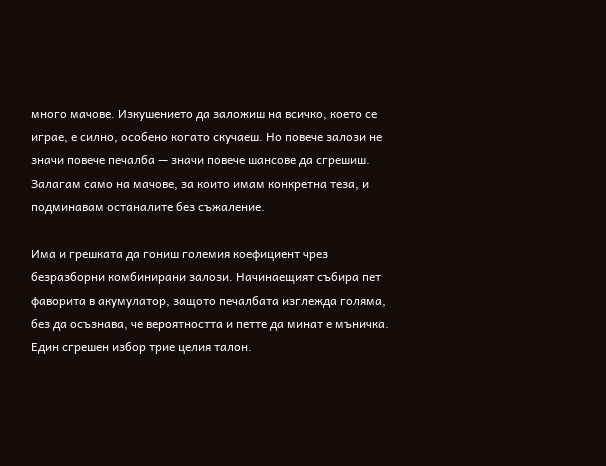много мачове. Изкушението да заложиш на всичко, което се играе, е силно, особено когато скучаеш. Но повече залози не значи повече печалба — значи повече шансове да сгрешиш. Залагам само на мачове, за които имам конкретна теза, и подминавам останалите без съжаление.

Има и грешката да гониш големия коефициент чрез безразборни комбинирани залози. Начинаещият събира пет фаворита в акумулатор, защото печалбата изглежда голяма, без да осъзнава, че вероятността и петте да минат е мъничка. Един сгрешен избор трие целия талон.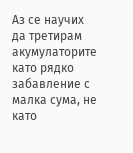Аз се научих да третирам акумулаторите като рядко забавление с малка сума, не като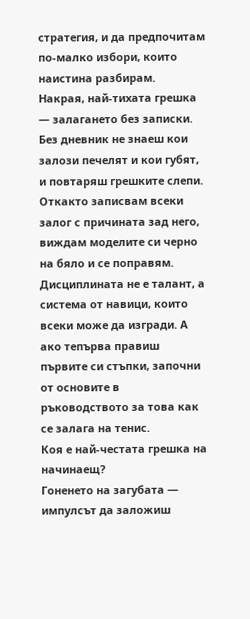стратегия, и да предпочитам по-малко избори, които наистина разбирам.
Накрая, най-тихата грешка — залагането без записки. Без дневник не знаеш кои залози печелят и кои губят, и повтаряш грешките слепи. Откакто записвам всеки залог с причината зад него, виждам моделите си черно на бяло и се поправям. Дисциплината не е талант, а система от навици, които всеки може да изгради. А ако тепърва правиш първите си стъпки, започни от основите в ръководството за това как се залага на тенис.
Коя е най-честата грешка на начинаещ?
Гоненето на загубата — импулсът да заложиш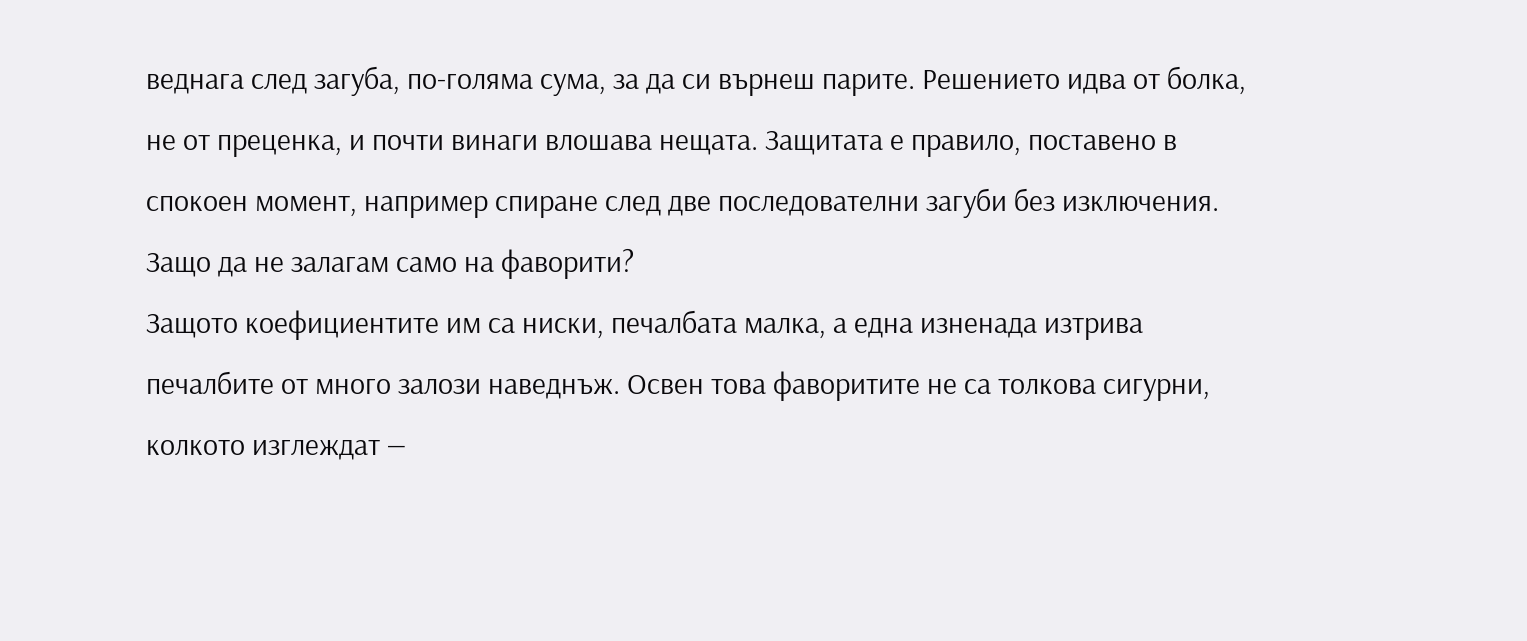веднага след загуба, по-голяма сума, за да си върнеш парите. Решението идва от болка, не от преценка, и почти винаги влошава нещата. Защитата е правило, поставено в спокоен момент, например спиране след две последователни загуби без изключения.
Защо да не залагам само на фаворити?
Защото коефициентите им са ниски, печалбата малка, а една изненада изтрива печалбите от много залози наведнъж. Освен това фаворитите не са толкова сигурни, колкото изглеждат —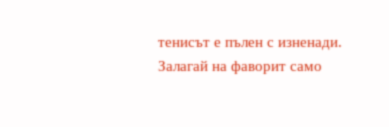тенисът е пълен с изненади. Залагай на фаворит само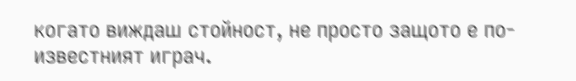когато виждаш стойност, не просто защото е по-известният играч.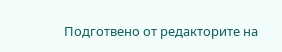Подготвено от редакторите на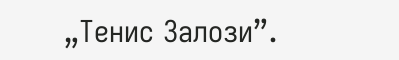„Тенис Залози”.